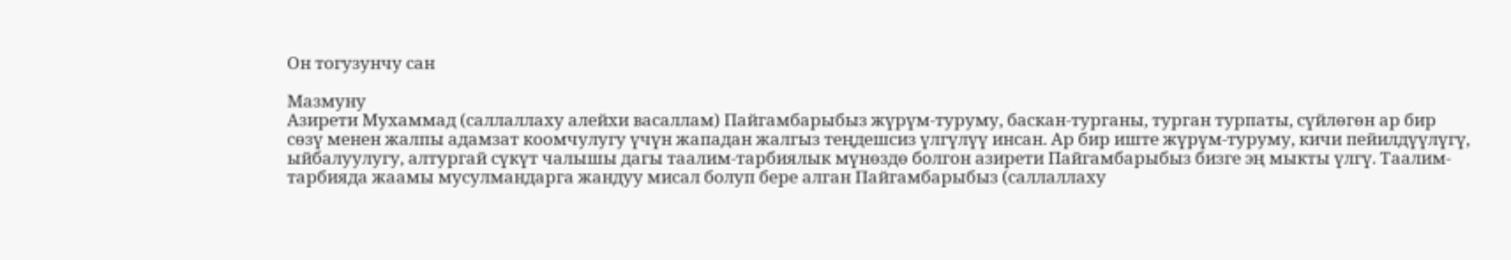Он тогузунчу сан

Мазмуну
Азирети Мухаммад (саллаллаху алейхи васаллам) Пайгамбарыбыз жүрүм-туруму, баскан-турганы, турган турпаты, сүйлөгөн ар бир сөзү менен жалпы адамзат коомчулугу үчүн жападан жалгыз теңдешсиз үлгүлүү инсан. Ар бир иште жүрүм-туруму, кичи пейилдүүлүгү, ыйбалуулугу, алтургай сүкүт чалышы дагы таалим-тарбиялык мүнөздө болгон азирети Пайгамбарыбыз бизге эң мыкты үлгү. Таалим-тарбияда жаамы мусулмандарга жандуу мисал болуп бере алган Пайгамбарыбыз (саллаллаху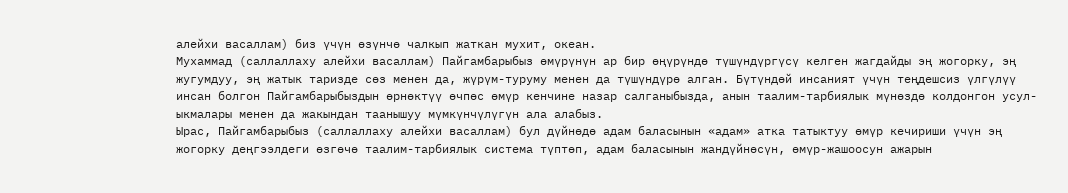алейхи васаллам) биз үчүн өзүнчө чалкып жаткан мухит, океан.
Мухаммад (саллаллаху алейхи васаллам) Пайгамбарыбыз өмүрүнүн ар бир өңүрүндө түшүндүргүсү келген жагдайды эң жогорку, эң жугумдуу, эң жатык таризде сөз менен да, жүрүм-туруму менен да түшүндүрө алган. Бүтүндөй инсаният үчүн теңдешсиз үлгүлүү инсан болгон Пайгамбарыбыздын өрнөктүү өчпөс өмүр кенчине назар салганыбызда, анын таалим-тарбиялык мүнөздө колдонгон усул-ыкмалары менен да жакындан таанышуу мүмкүнчүлүгүн ала алабыз.
Ырас, Пайгамбарыбыз (саллаллаху алейхи васаллам) бул дүйнөдө адам баласынын «адам» атка татыктуу өмүр кечириши үчүн эң жогорку деңгээлдеги өзгөчө таалим-тарбиялык система түптөп, адам баласынын жандүйнөсүн, өмүр-жашоосун ажарын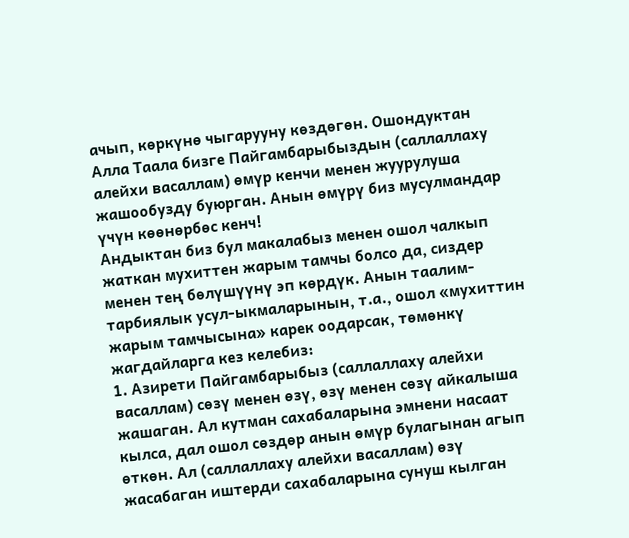ачып, көркүнө чыгарууну көздөгөн. Ошондуктан Алла Таала бизге Пайгамбарыбыздын (саллаллаху алейхи васаллам) өмүр кенчи менен жуурулуша жашообузду буюрган. Анын өмүрү биз мусулмандар үчүн көөнөрбөс кенч!
Андыктан биз бул макалабыз менен ошол чалкып жаткан мухиттен жарым тамчы болсо да, сиздер менен тең бөлүшүүнү эп көрдүк. Анын таалим-тарбиялык усул-ыкмаларынын, т.а., ошол «мухиттин жарым тамчысына» карек оодарсак, төмөнкү жагдайларга кез келебиз:
1. Азирети Пайгамбарыбыз (саллаллаху алейхи васаллам) сөзү менен өзү, өзү менен сөзү айкалыша жашаган. Ал кутман сахабаларына эмнени насаат кылса, дал ошол сөздөр анын өмүр булагынан агып өткөн. Ал (саллаллаху алейхи васаллам) өзү жасабаган иштерди сахабаларына сунуш кылган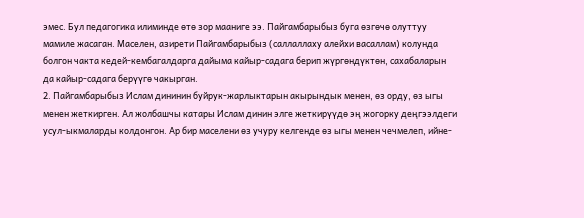эмес. Бул педагогика илиминде өтө зор мааниге ээ. Пайгамбарыбыз буга өзгөчө олуттуу мамиле жасаган. Маселен, азирети Пайгамбарыбыз (саллаллаху алейхи васаллам) колунда болгон чакта кедей-кембагалдарга дайыма кайыр-садага берип жүргөндүктөн, сахабаларын да кайыр-садага берүүгө чакырган.
2. Пайгамбарыбыз Ислам дининин буйрук-жарлыктарын акырындык менен, өз орду, өз ыгы менен жеткирген. Ал жолбашчы катары Ислам динин элге жеткирүүдө эң жогорку деңгээлдеги усул-ыкмаларды колдонгон. Ар бир маселени өз учуру келгенде өз ыгы менен чечмелеп, ийне-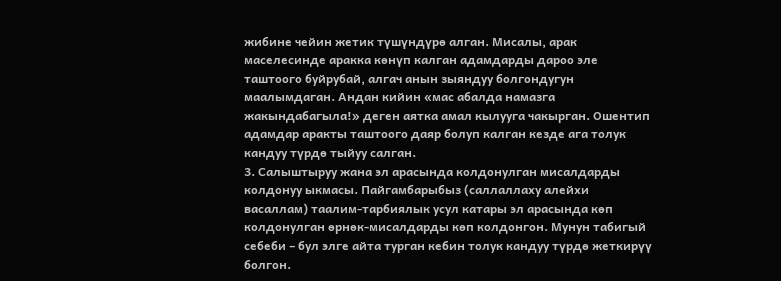жибине чейин жетик түшүндүрө алган. Мисалы, арак маселесинде аракка көнүп калган адамдарды дароо эле таштоого буйрубай, алгач анын зыяндуу болгондугун маалымдаган. Андан кийин «мас абалда намазга жакындабагыла!» деген аятка амал кылууга чакырган. Ошентип адамдар аракты таштоого даяр болуп калган кезде ага толук кандуу түрдө тыйуу салган.
3. Салыштыруу жана эл арасында колдонулган мисалдарды колдонуу ыкмасы. Пайгамбарыбыз (саллаллаху алейхи васаллам) таалим-тарбиялык усул катары эл арасында көп колдонулган өрнөк-мисалдарды көп колдонгон. Мунун табигый себеби – бул элге айта турган кебин толук кандуу түрдө жеткирүү болгон.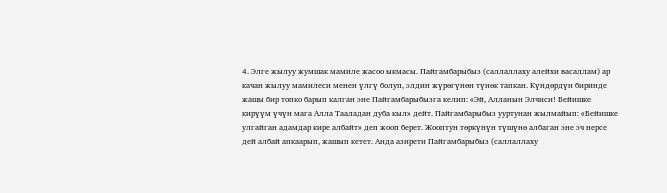4. Элге жылуу жумшак мамиле жасоо ыкмасы. Пайгамбарыбыз (саллаллаху алейхи васаллам) ар качан жылуу мамилеси менен үлгү болуп, элдин жүрөгүнөн түнөк тапкан. Күндөрдүн биринде жашы бир топко барып калган эне Пайгамбарыбызга келип: «Эй, Алланын Элчиси! Бейишке кирүүм үчүн мага Алла Тааладан дуба кыл» дейт. Пайгамбарыбыз ууртунан жылмайып: «Бейишке улгайган адамдар кире албайт» деп жооп берет. Жооптун төркүнүн түшүнө албаган эне эч нерсе дей албай апкаарып, жашып кетет. Анда азирети Пайгамбарыбыз (саллаллаху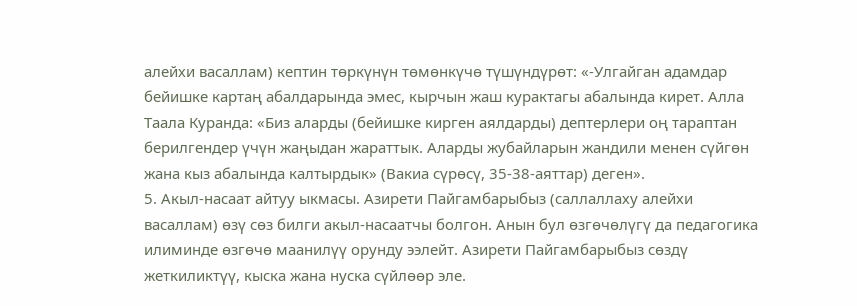алейхи васаллам) кептин төркүнүн төмөнкүчө түшүндүрөт: «-Улгайган адамдар бейишке картаң абалдарында эмес, кырчын жаш курактагы абалында кирет. Алла Таала Куранда: «Биз аларды (бейишке кирген аялдарды) дептерлери оң тараптан берилгендер үчүн жаңыдан жараттык. Аларды жубайларын жандили менен сүйгөн жана кыз абалында калтырдык» (Вакиа сүрөсү, 35-38-аяттар) деген».
5. Акыл-насаат айтуу ыкмасы. Азирети Пайгамбарыбыз (саллаллаху алейхи васаллам) өзү сөз билги акыл-насаатчы болгон. Анын бул өзгөчөлүгү да педагогика илиминде өзгөчө маанилүү орунду ээлейт. Азирети Пайгамбарыбыз сөздү жеткиликтүү, кыска жана нуска сүйлөөр эле.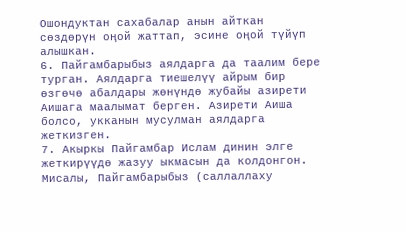Ошондуктан сахабалар анын айткан сөздөрүн оңой жаттап, эсине оңой түйүп алышкан.
6. Пайгамбарыбыз аялдарга да таалим бере турган. Аялдарга тиешелүү айрым бир өзгөчө абалдары жөнүндө жубайы азирети Аишага маалымат берген. Азирети Аиша болсо, укканын мусулман аялдарга жеткизген.
7. Акыркы Пайгамбар Ислам динин элге жеткирүүдө жазуу ыкмасын да колдонгон. Мисалы, Пайгамбарыбыз (саллаллаху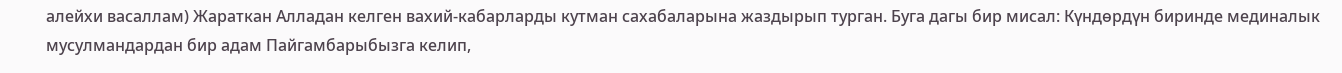алейхи васаллам) Жараткан Алладан келген вахий-кабарларды кутман сахабаларына жаздырып турган. Буга дагы бир мисал: Күндөрдүн биринде мединалык мусулмандардан бир адам Пайгамбарыбызга келип,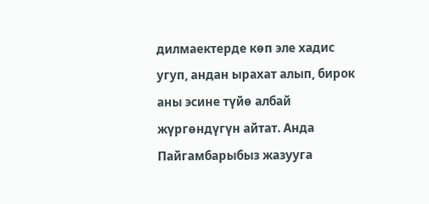дилмаектерде көп эле хадис угуп, андан ырахат алып, бирок аны эсине түйө албай жүргөндүгүн айтат. Анда Пайгамбарыбыз жазууга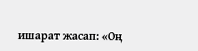ишарат жасап: «Оң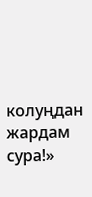колуңдан жардам сура!»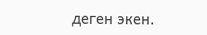деген экен.